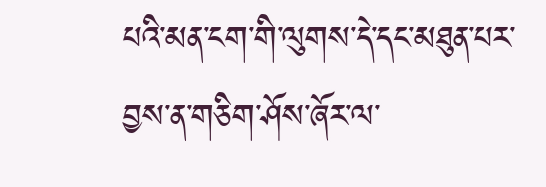པའི་མན་ངག་གི་ལུགས་དེ་དང་མཐུན་པར་བྱས་ན་གཅིག་ཤོས་ཞོར་ལ་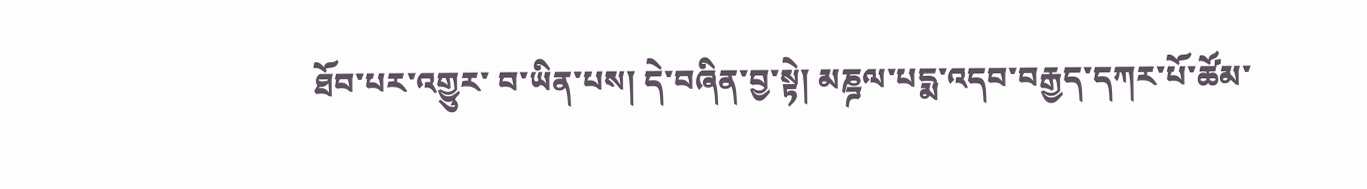ཐོབ་པར་འགྱུར་ བ་ཡིན་པས། དེ་བཞིན་བྱ་སྟེ། མཎྜལ་པདྨ་འདབ་བརྒྱད་དཀར་པོ་ཚོམ་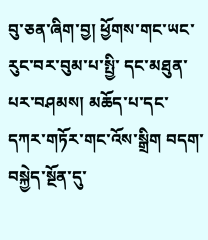བུ་ཅན་ཞིག་བྱ། ཕྱོགས་གང་ཡང་རུང་བར་བུམ་པ་སྤྱི་ དང་མཐུན་པར་བཤམས། མཆོད་པ་དང་དཀར་གཏོར་གང་འོས་སྒྲིག བདག་བསྐྱེད་སྔོན་དུ་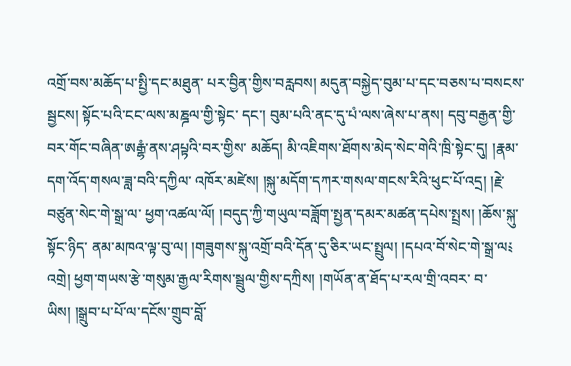འགྲོ་བས་མཆོད་པ་སྤྱི་དང་མཐུན་ པར་བྱིན་གྱིས་བརླབས། མདུན་བསྐྱེད་བུམ་པ་དང་བཅས་པ་བསངས་སྦྱངས། སྟོང་པའི་ངང་ལས་མཎྜལ་གྱི་སྟེང་ དང་། བུམ་པའི་ནང་དུ་པཾ་ལས་ཞེས་པ་ནས། དབུ་བརྒྱན་གྱི་བར་གོང་བཞིན་ཨརྒྷཾ་ནས་ཤཔྟའི་བར་གྱིས་ མཆོད། མི་འཇིགས་ཐོགས་མེད་སེང་གེའི་ཁྲི་སྟེང་དུ། །རྣམ་དག་འོད་གསལ་ཟླ་བའི་དཀྱིལ་ འཁོར་མཛེས། །སྐུ་མདོག་དཀར་གསལ་གངས་རིའི་ཕུང་པོ་འདྲ། །རྗེ་བཙུན་སེང་གེ་སྒྲ་ལ་ ཕྱག་འཚལ་ལོ། །བདུད་ཀྱི་གཡུལ་བཟློག་སྤྱན་དམར་མཚན་དཔེས་སྤྲས། །ཆོས་སྐུ་སྟོང་ཉིད་ ནམ་མཁའ་ལྟ་བུ་ལ། །གཟུགས་སྐུ་འགྲོ་བའི་དོན་དུ་ཅིར་ཡང་སྤྲུལ། །དཔའ་བོ་སེང་གེ་སྒྲ་ལ༴ འགྲེ། ཕྱག་གཡས་རྩེ་གསུམ་རྒྱལ་རིགས་སྦྲུལ་གྱིས་དཀྲིས། །གཡོན་ན་ཐོད་པ་རལ་གྲི་འབར་ བ་ཡིས། །སྒྲུབ་པ་པོ་ལ་དངོས་གྲུབ་བློ་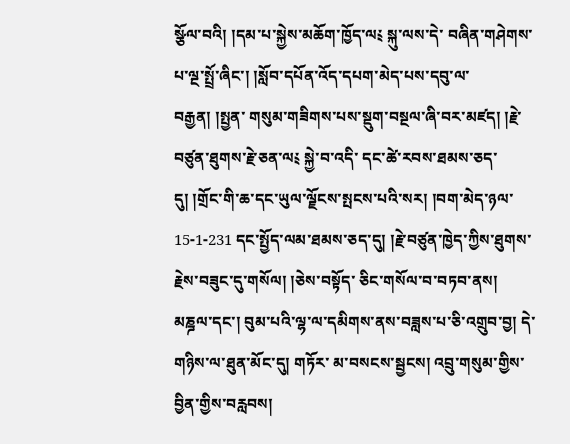སྩོལ་བའི། །དམ་པ་སྐྱེས་མཆོག་ཁྱོད་ལ༴ སྐུ་ལས་དེ་ བཞིན་གཤེགས་པ་ལྔ་སྤྲོ་ཞིང་། །སློབ་དཔོན་འོད་དཔག་མེད་པས་དབུ་ལ་བརྒྱན། །སྤྱན་ གསུམ་གཟིགས་པས་སྡུག་བསྔལ་ཞི་བར་མཛད། །རྗེ་བཙུན་ཐུགས་རྗེ་ཅན་ལ༴ སྐྱེ་བ་འདི་ དང་ཚེ་རབས་ཐམས་ཅད་དུ། །གྲོང་གི་ཆ་དང་ཡུལ་ལྗོངས་སྤངས་པའི་སར། །བག་མེད་ཉལ་ 15-1-231 དང་སྤྱོད་ལམ་ཐམས་ཅད་དུ། །རྗེ་བཙུན་ཁྱེད་ཀྱིས་ཐུགས་རྗེས་བཟུང་དུ་གསོལ། །ཅེས་བསྟོད་ ཅིང་གསོལ་བ་བཏབ་ནས། མཎྜལ་དང་། བུམ་པའི་ལྷ་ལ་དམིགས་ནས་བཟླས་པ་ཅི་འགྲུབ་བྱ། དེ་གཉིས་ལ་ཐུན་མོང་དུ། གཏོར་ མ་བསངས་སྦྱངས། འབྲུ་གསུམ་གྱིས་བྱིན་གྱིས་བརླབས།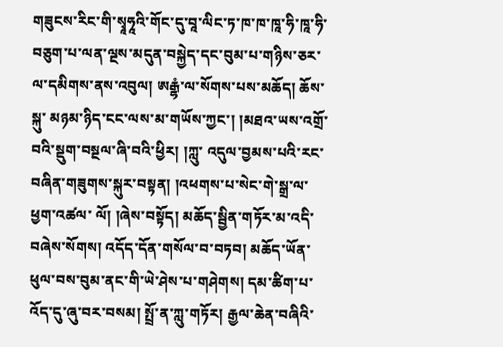གཟུངས་རིང་གི་སྭཱཧཱའི་གོང་དུ་བཱ་ལིང་ཏ་ཁ་ཁ་ཁཱ་ཧི་ཁཱ་ཧི་ བཅུག་པ་ལན་ལྔས་མདུན་བསྐྱེད་དང་བུམ་པ་གཉིས་ཅར་ལ་དམིགས་ནས་འབུལ། ཨརྒྷཾ་ལ་སོགས་པས་མཆོད། ཆོས་སྐུ་ མཉམ་ཉིད་ངང་ལས་མ་གཡོས་ཀྱང་། །མཐའ་ཡས་འགྲོ་བའི་སྡུག་བསྔལ་ཞི་བའི་ཕྱིར། །ཀླུ་ འདུལ་བྱམས་པའི་རང་བཞིན་གཟུགས་སྐུར་བསྟན། །འཕགས་པ་སེང་གེ་སྒྲ་ལ་ཕྱག་འཚལ་ ལོ། །ཞེས་བསྟོད། མཆོད་སྦྱིན་གཏོར་མ་འདི་བཞེས་སོགས། འདོད་དོན་གསོལ་བ་བཏབ། མཆོད་ཡོན་ ཕུལ་བས་བུམ་ནང་གི་ཡེ་ཤེས་པ་གཤེགས། དམ་ཚིག་པ་འོད་དུ་ཞུ་བར་བསམ། སྤྲོ་ན་ཀླུ་གཏོར། རྒྱལ་ཆེན་བཞིའི་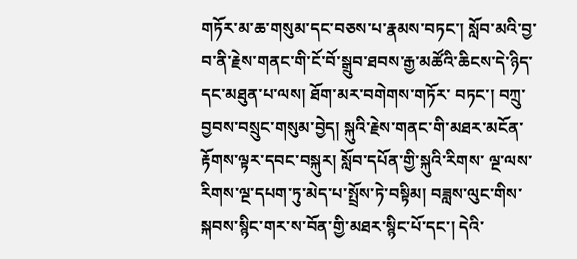གཏོར་མ་ཆ་གསུམ་དང་བཅས་པ་རྣམས་བཏང་། སློབ་མའི་བྱ་བ་ནི་རྗེས་གནང་གི་ངོ་བོ་སྒྲུབ་ཐབས་རྒྱ་མཚོའི་ཆིངས་དེ་ཉིད་དང་མཐུན་པ་ལས། ཐོག་མར་བགེགས་གཏོར་ བཏང་། བཀྲུ་བྱབས་བསྲུང་གསུམ་བྱེད། སྐུའི་རྗེས་གནང་གི་མཐར་མངོན་རྟོགས་ལྟར་དབང་བསྐུར། སློབ་དཔོན་གྱི་སྐུའི་རིགས་ ལྔ་ལས་རིགས་ལྔ་དཔག་ཏུ་མེད་པ་སྤྲོས་ཏེ་བསྟིམ། བཟླས་ལུང་གིས་སྐབས་སྙིང་གར་ས་བོན་གྱི་མཐར་སྙིང་པོ་དང་། དེའི་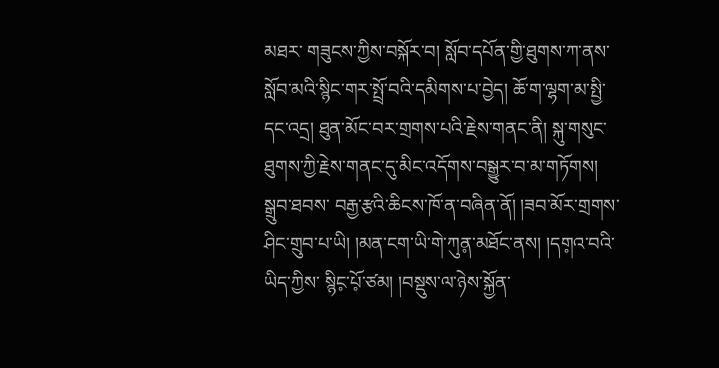མཐར་ གཟུངས་ཀྱིས་བསྐོར་བ། སློབ་དཔོན་གྱི་ཐུགས་ཀ་ནས་སློབ་མའི་སྙིང་གར་སྤྲོ་བའི་དམིགས་པ་བྱེད། ཆོ་ག་ལྷག་མ་སྤྱི་དང་འདྲ། ཐུན་མོང་བར་གྲགས་པའི་རྗེས་གནང་ནི། སྐུ་གསུང་ཐུགས་ཀྱི་རྗེས་གནང་དུ་མིང་འདོགས་བསྒྱུར་བ་མ་གཏོགས། སྒྲུབ་ཐབས་ བརྒྱ་རྩའི་ཆིངས་ཁོ་ན་བཞིན་ནོ། །ཟབ་མོར་གྲགས་ཤིང་གྲུབ་པ་ཡི། །མན་ངག་ཡི་གེ་ཀུན༷་མཐོང་ནས། །དག༷འ་བའི་ཡིད་ཀྱིས་ སྙིང༷་པོ༷་ཙམ། །བསྡུས་ལ་ཉེས་སྐྱོན་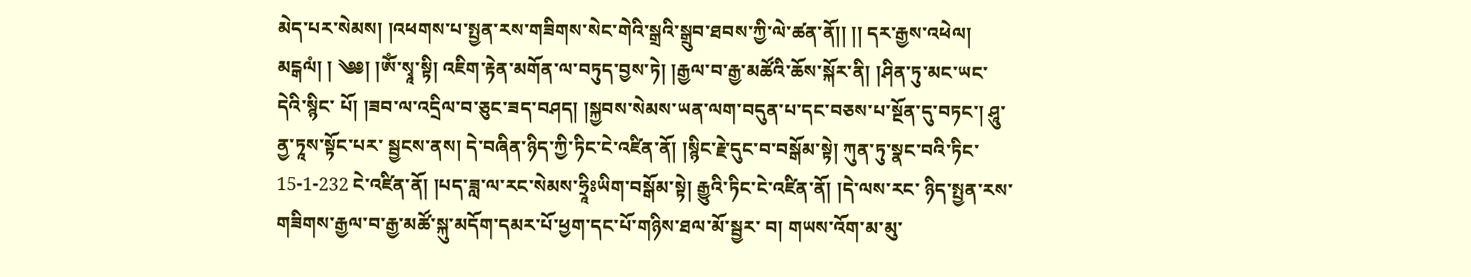མེད་པར་སེམས། །འཕགས་པ་སྤྱན་རས་གཟིགས་སེང་གེའི་སྒྲའི་སྒྲུབ་ཐབས་ཀྱི་ལེ་ཚན་ནོ།། །། དར་རྒྱས་འཕེལ། མངྒལཾ། ། ༄༅། །ༀ་སྭཱ་སྟི། འཇིག་རྟེན་མགོན་ལ་བཏུད་བྱས་ཏེ། །རྒྱལ་བ་རྒྱ་མཚོའི་ཆོས་སྐོར་ནི། །ཤིན་ཏུ་མང་ཡང་དེའི་སྙིང་ པོ། །ཟབ་ལ་འདྲིལ་བ་ཅུང་ཟད་བཤད། །སྐྱབས་སེམས་ཡན་ལག་བདུན་པ་དང་བཅས་པ་སྔོན་དུ་བཏང་། ཤཱུ་ནྱ་ཏཱས་སྟོང་པར་ སྦྱངས་ནས། དེ་བཞིན་ཉིད་ཀྱི་ཏིང་ངེ་འཛིན་ནོ། །སྙིང་རྗེ་དུང་བ་བསྒོམ་སྟེ། ཀུན་ཏུ་སྣང་བའི་ཏིང་ 15-1-232 ངེ་འཛིན་ནོ། །པད་ཟླ་ལ་རང་སེམས་ཧྲཱིཿཡིག་བསྒོམ་སྟེ། རྒྱུའི་ཏིང་ངེ་འཛིན་ནོ། །དེ་ལས་རང་ ཉིད་སྤྱན་རས་གཟིགས་རྒྱལ་བ་རྒྱ་མཚོ་སྐུ་མདོག་དམར་པོ་ཕྱག་དང་པོ་གཉིས་ཐལ་མོ་སྦྱར་ བ། གཡས་འོག་མ་མུ་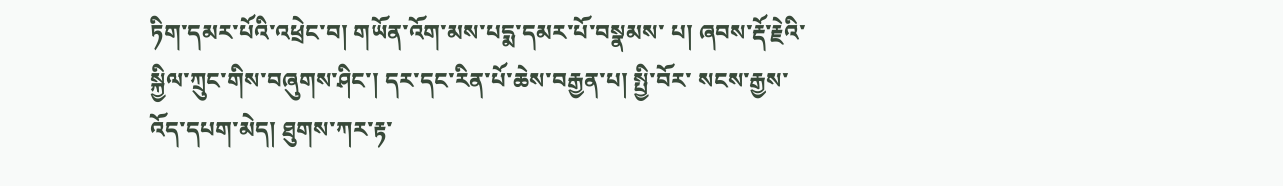ཏིག་དམར་པོའི་འཕྲེང་བ། གཡོན་འོག་མས་པདྨ་དམར་པོ་བསྣམས་ པ། ཞབས་རྡོ་རྗེའི་སྐྱིལ་ཀྲུང་གིས་བཞུགས་ཤིང་། དར་དང་རིན་པོ་ཆེས་བརྒྱན་པ། སྤྱི་བོར་ སངས་རྒྱས་འོད་དཔག་མེད། ཐུགས་ཀར་རྟ་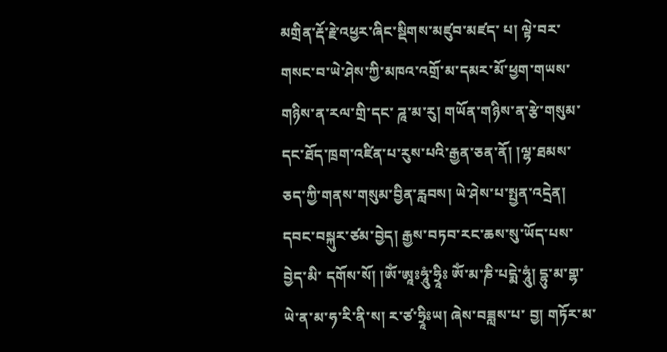མགྲིན་རྡོ་རྗེ་འཕྱར་ཞིང་སྡིགས་མཛུབ་མཛད་ པ། ལྟེ་བར་གསང་བ་ཡེ་ཤེས་ཀྱི་མཁའ་འགྲོ་མ་དམར་མོ་ཕྱག་གཡས་གཉིས་ན་རལ་གྲི་དང་ ཌཱ་མ་རུ། གཡོན་གཉིས་ན་རྩེ་གསུམ་དང་ཐོད་ཁྲག་འཛིན་པ་རུས་པའི་རྒྱན་ཅན་ནོ། །ལྷ་ཐམས་ ཅད་ཀྱི་གནས་གསུམ་བྱིན་རླབས། ཡེ་ཤེས་པ་སྤྱན་འདྲེན། དབང་བསྐུར་ཙམ་བྱེད། རྒྱས་བཏབ་རང་ཆས་སུ་ཡོད་པས་བྱེད་མི་ དགོས་སོ། །ༀ་ཨཱཿཧཱུཾ་ཧྲཱིཿ ༀ་མ་ཎི་པདྨེ་ཧཱུཾ། དྷུ་མ་གྷ་ཡེ་ན་མ་ཧ་རི་ནི་ས། ར་ཙ་ཧྲཱིཿཡ། ཞེས་བཟླས་པ་ བྱ། གཏོར་མ་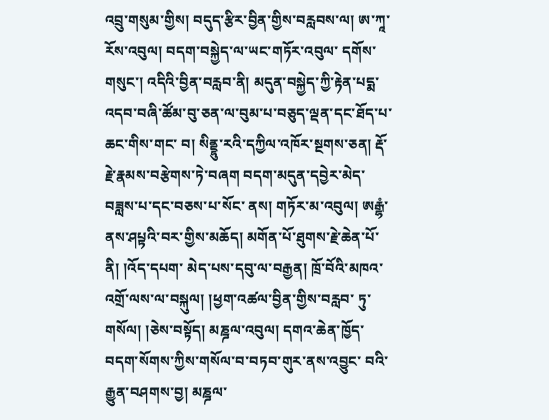འབྲུ་གསུམ་གྱིས། བདུད་རྩིར་བྱིན་གྱིས་བརླབས་ལ། ཨ་ཀཱ་རོས་འབུལ། བདག་བསྐྱེད་ལ་ཡང་གཏོར་འབུལ་ དགོས་གསུང་། འདིའི་བྱིན་བརླབ་ནི། མདུན་བསྐྱེད་ཀྱི་རྟེན་པདྨ་འདབ་བཞི་ཚོམ་བུ་ཅན་ལ་བུམ་པ་བཅུད་ལྡན་དང་ཐོད་པ་ཆང་གིས་གང་ བ། སིནྡྷུ་རའི་དཀྱིལ་འཁོར་སྔགས་ཅན། རྡོ་རྗེ་རྣམས་བརྩེགས་ཏེ་བཞག བདག་མདུན་དབྱེར་མེད་བཟླས་པ་དང་བཅས་པ་སོང་ ནས། གཏོར་མ་འབུལ། ཨརྒྷཾ་ནས་ཤཔྟའི་བར་གྱིས་མཆོད། མགོན་པོ་ཐུགས་རྗེ་ཆེན་པོ་ནི། །འོད་དཔག་ མེད་པས་དབུ་ལ་བརྒྱན། ཁྲོ་བོའི་མཁའ་འགྲོ་ལས་ལ་བསྐུལ། །ཕྱག་འཚལ་བྱིན་གྱིས་བརླབ་ ཏུ་གསོལ། །ཅེས་བསྟོད། མཎྜལ་འབུལ། དགའ་ཆེན་ཁྱོད་བདག་སོགས་ཀྱིས་གསོལ་བ་བཏབ་གུར་ནས་འབྱུང་ བའི་རྒྱུན་བཤགས་བྱ། མཎྜལ་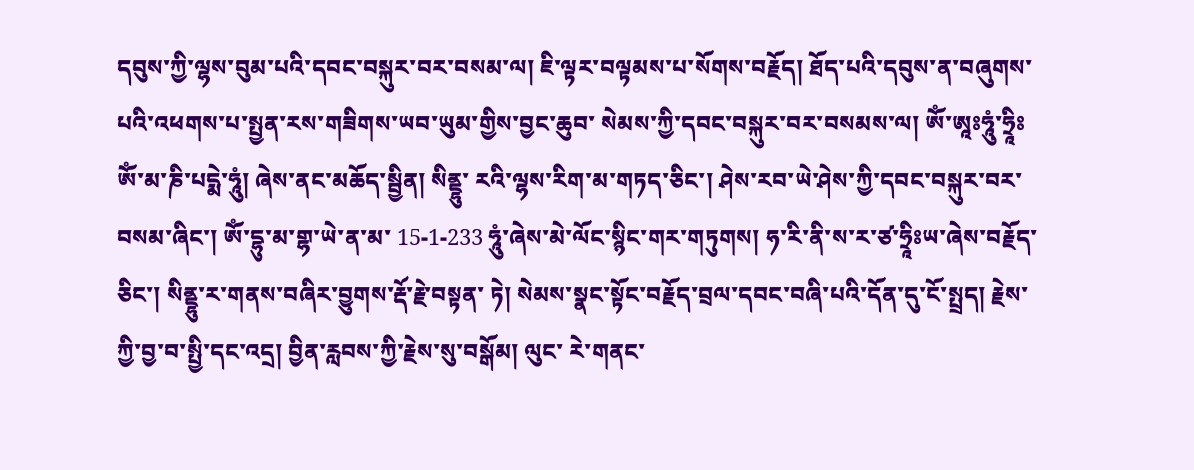དབུས་ཀྱི་ལྷས་བུམ་པའི་དབང་བསྐུར་བར་བསམ་ལ། ཇི་ལྟར་བལྟམས་པ་སོགས་བརྗོད། ཐོད་པའི་དབུས་ན་བཞུགས་པའི་འཕགས་པ་སྤྱན་རས་གཟིགས་ཡབ་ཡུམ་གྱིས་བྱང་ཆུབ་ སེམས་ཀྱི་དབང་བསྐུར་བར་བསམས་ལ། ༀ་ཨཱཿཧཱུཾ་ཧྲཱིཿ ༀ་མ་ཎི་པདྨེ་ཧཱུཾ། ཞེས་ནང་མཆོད་སྦྱིན། སིནྡྷུ་ རའི་ལྷས་རིག་མ་གཏད་ཅིང་། ཤེས་རབ་ཡེ་ཤེས་ཀྱི་དབང་བསྐུར་བར་བསམ་ཞིང་། ༀ་དྷུ་མ་གྷ་ཡེ་ན་མ་ 15-1-233 ཧཱུཾ་ཞེས་མེ་ལོང་སྙིང་གར་གཏུགས། ཧ་རི་ནི་ས་ར་ཙ་ཧྲཱིཿཡ་ཞེས་བརྗོད་ཅིང་། སིནྡྷུ་ར་གནས་བཞིར་བྱུགས་རྡོ་རྗེ་བསྟན་ ཏེ། སེམས་སྣང་སྟོང་བརྗོད་བྲལ་དབང་བཞི་པའི་དོན་དུ་ངོ་སྤྲད། རྗེས་ཀྱི་བྱ་བ་སྤྱི་དང་འདྲ། བྱིན་རླབས་ཀྱི་རྗེས་སུ་བསྒོམ། ལུང་ རེ་གནང་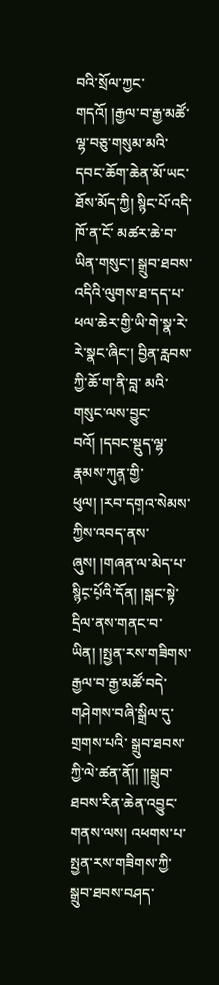བའི་སྲོལ་ཀྱང་གདའོ། །རྒྱལ་བ་རྒྱ་མཚོ་ལྷ་བཅུ་གསུམ་མའི་དབང་ཆོག་ཆེན་མོ་ཡང་ཐོས་མོད་ཀྱི། སྙིང་པོ་འདི་ཁོ་ན་ངོ་ མཚར་ཆེ་བ་ཡིན་གསུང་། སྒྲུབ་ཐབས་འདིའི་ལུགས་ཐ་དད་པ་ཕལ་ཆེར་གྱི་ཡི་གེ་སྣ་རེ་རེ་སྣང་ཞིང་། བྱིན་རླབས་ཀྱི་ཆོ་ག་ནི་བླ་ མའི་གསུང་ལས་བྱུང་བའོ། །དབང་སྡུད་ལྷ་རྣམས་ཀུན༷་གྱི་ཕུལ། །རབ་དག༷འ་སེམས་ཀྱིས་འབད་ནས་ཞུས། །གཞན་ལ་མེད་པ་ སྙིང༷་པོ༷འི་དོན། །སྒང་སྟེ་དྲིལ་ནས་གནང་བ་ཡིན། །སྤྱན་རས་གཟིགས་རྒྱལ་བ་རྒྱ་མཚོ་བདེ་གཤེགས་བཞི་སྒྲིལ་དུ་གྲགས་པའི་ སྒྲུབ་ཐབས་ཀྱི་ལེ་ཚན་ནོ།། །།སྒྲུབ་ཐབས་རིན་ཆེན་འབྱུང་གནས་ལས། འཕགས་པ་སྤྱན་རས་གཟིགས་ཀྱི་སྒྲུབ་ཐབས་བཤད་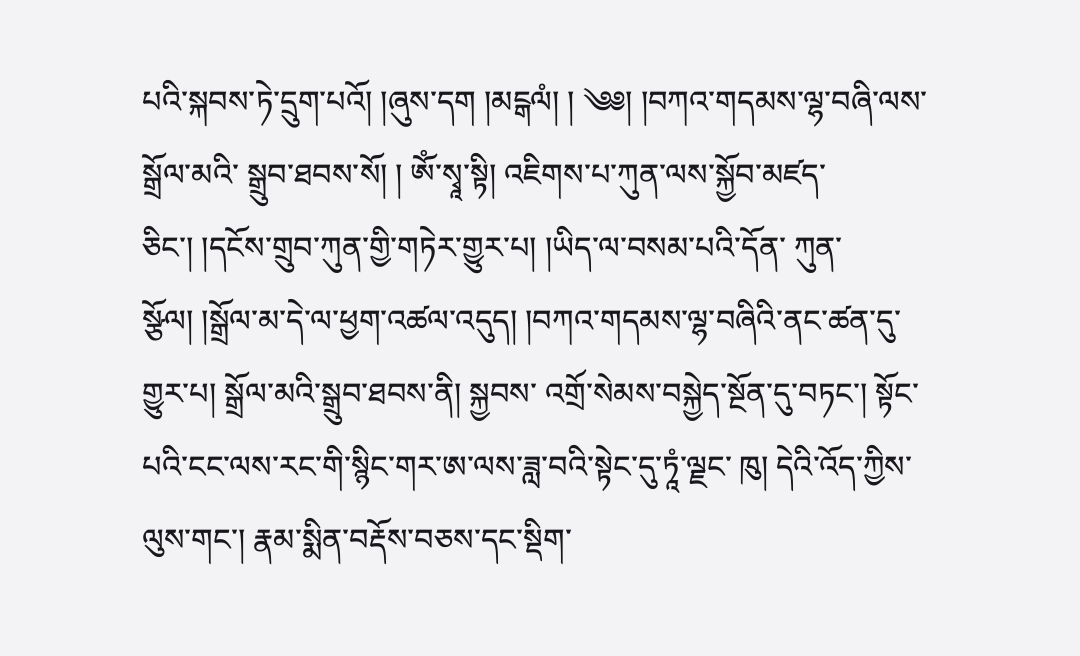པའི་སྐབས་ཏེ་དྲུག་པའོ། །ཞུས་དག །མངྒལཾ། ། ༄༅། །བཀའ་གདམས་ལྷ་བཞི་ལས་སྒྲོལ་མའི་ སྒྲུབ་ཐབས་སོ། ། ༀ་སྭཱ་སྟི། འཇིགས་པ་ཀུན་ལས་སྐྱོབ་མཛད་ཅིང་། །དངོས་གྲུབ་ཀུན་གྱི་གཏེར་གྱུར་པ། །ཡིད་ལ་བསམ་པའི་དོན་ ཀུན་སྩོལ། །སྒྲོལ་མ་དེ་ལ་ཕྱག་འཚལ་འདུད། །བཀའ་གདམས་ལྷ་བཞིའི་ནང་ཚན་དུ་གྱུར་པ། སྒྲོལ་མའི་སྒྲུབ་ཐབས་ནི། སྐྱབས་ འགྲོ་སེམས་བསྐྱེད་སྔོན་དུ་བཏང་། སྟོང་པའི་ངང་ལས་རང་གི་སྙིང་གར་ཨ་ལས་ཟླ་བའི་སྟེང་དུ་ཏཱཾ་ལྗང་ ཁུ། དེའི་འོད་ཀྱིས་ལུས་གང་། རྣམ་སྨིན་བརྡོས་བཅས་དང་སྡིག་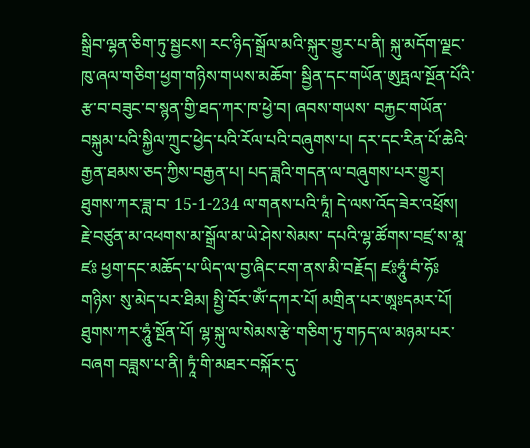སྒྲིབ་ལྷན་ཅིག་ཏུ་སྦྱངས། རང་ཉིད་སྒྲོལ་མའི་སྐུར་གྱུར་པ་ནི། སྐུ་མདོག་ལྗང་ཁུ་ཞལ་གཅིག་ཕྱག་གཉིས་གཡས་མཆོག་ སྦྱིན་དང་གཡོན་ཨུཏྤལ་སྔོན་པོའི་རྩ་བ་བཟུང་བ་སྙན་གྱི་ཐད་ཀར་ཁ་ཕྱེ་བ། ཞབས་གཡས་ བརྐྱང་གཡོན་བསྐུམ་པའི་སྐྱིལ་ཀྲུང་ཕྱེད་པའི་རོལ་པའི་བཞུགས་པ། དར་དང་རིན་པོ་ཆེའི་ རྒྱན་ཐམས་ཅད་ཀྱིས་བརྒྱན་པ། པད་ཟླའི་གདན་ལ་བཞུགས་པར་གྱུར། ཐུགས་ཀར་ཟླ་བ་ 15-1-234 ལ་གནས་པའི་ཏཱཾ། དེ་ལས་འོད་ཟེར་འཕྲོས། རྗེ་བཙུན་མ་འཕགས་མ་སྒྲོལ་མ་ཡེ་ཤེས་སེམས་ དཔའི་ལྷ་ཚོགས་བཛྲ་ས་མཱ་ཛཿ ཕྱག་དང་མཆོད་པ་ཡིད་ལ་བྱ་ཞིང་ངག་ནས་མི་བརྗོད། ཛཿཧཱུཾ་བཾ་ཧོཿ གཉིས་ སུ་མེད་པར་ཐིམ། སྤྱི་བོར་ༀ་དཀར་པོ། མགྲིན་པར་ཨཱཿདམར་པོ། ཐུགས་ཀར་ཧཱུཾ་སྔོན་པོ། ལྷ་སྐུ་ལ་སེམས་རྩེ་གཅིག་ཏུ་གཏད་ལ་མཉམ་པར་བཞག བཟླས་པ་ནི། ཏཱཾ་གི་མཐར་བསྐོར་དུ་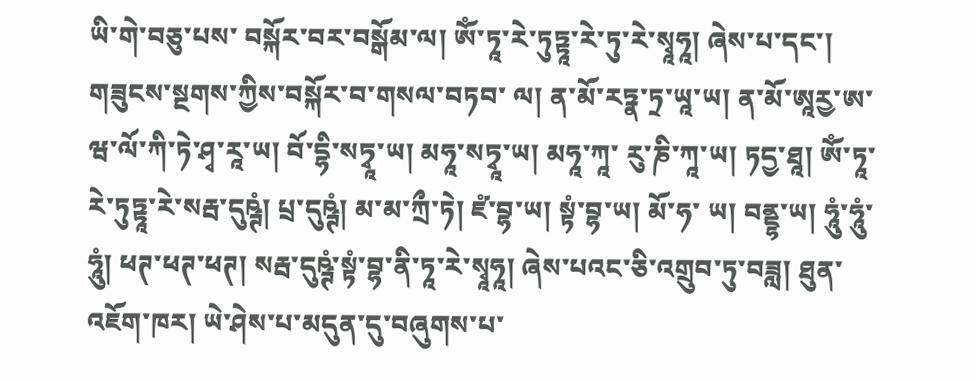ཡི་གེ་བཅུ་པས་ བསྐོར་བར་བསྒོམ་ལ། ༀ་ཏཱ་རེ་ཏུཏྟཱ་རེ་ཏུ་རེ་སྭཱཧཱ། ཞེས་པ་དང་། གཟུངས་སྔགས་ཀྱིས་བསྐོར་བ་གསལ་བཏབ་ ལ། ན་མོ་རཏྣ་ཏྲ་ཡཱ་ཡ། ན་མོ་ཨཱརྱ་ཨ་ཝ་ལོ་ཀི་ཏེ་ཤྭ་རཱ་ཡ། བོ་དྷི་སཏྭཱ་ཡ། མཧཱ་སཏྭཱ་ཡ། མཧཱ་ཀཱ་ རུ་ཎི་ཀཱ་ཡ། ཏདྱ་ཐཱ། ༀ་ཏཱ་རེ་ཏུཏྟཱ་རེ་སརྦ་དུཥྚཾ། པྲ་དུཥྚཾ། མ་མ་ཀྲྀ་ཏེ། ཛཾ་བྷ་ཡ། སྟཾ་བྷ་ཡ། མོ་ཧ་ ཡ། བནྡྷ་ཡ། ཧཱུཾ་ཧཱུཾ་ཧཱུཾ། ཕཊ་ཕཊ་ཕཊ། སརྦ་དུཥྚཾ་སྟཾ་བྷ་ནི་ཏཱ་རེ་སྭཱཧཱ། ཞེས་པའང་ཅི་འགྲུབ་ཏུ་བཟླ། ཐུན་ འཇོག་ཁར། ཡེ་ཤེས་པ་མདུན་དུ་བཞུགས་པ་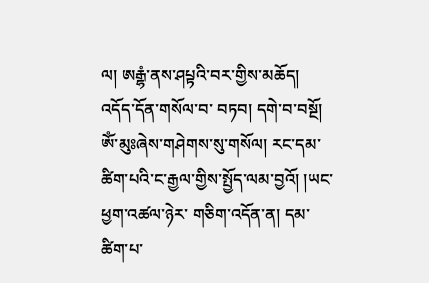ལ། ཨརྒྷཾ་ནས་ཤཔྟའི་བར་གྱིས་མཆོད། འདོད་དོན་གསོལ་བ་ བཏབ། དགེ་བ་བསྔོ། ༀ་མུཿཞེས་གཤེགས་སུ་གསོལ། རང་དམ་ཚིག་པའི་ང་རྒྱལ་གྱིས་སྤྱོད་ལམ་བྱའོ། །ཡང་ཕྱག་འཚལ་ཉེར་ གཅིག་འདོན་ན། དམ་ཚིག་པ་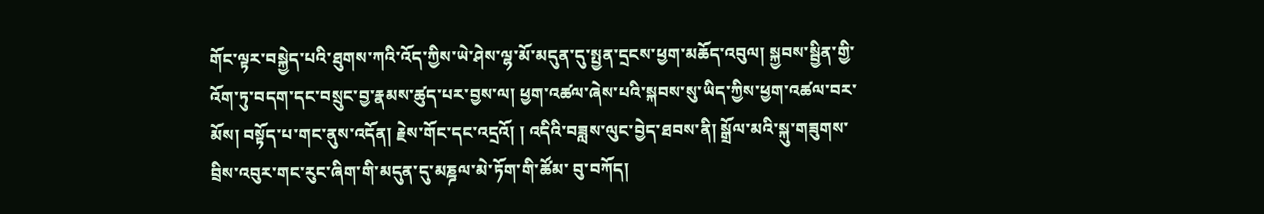གོང་ལྟར་བསྐྱེད་པའི་ཐུགས་ཀའི་འོད་ཀྱིས་ཡེ་ཤེས་ལྷ་མོ་མདུན་དུ་སྤྱན་དྲངས་ཕྱག་མཆོད་འབུལ། སྐྱབས་སྦྱིན་གྱི་འོག་ཏུ་བདག་དང་བསྲུང་བྱ་རྣམས་ཚུད་པར་བྱས་ལ། ཕྱག་འཚལ་ཞེས་པའི་སྐབས་སུ་ཡིད་ཀྱིས་ཕྱག་འཚལ་བར་ མོས། བསྟོད་པ་གང་ནུས་འདོན། རྗེས་གོང་དང་འདྲའོ། ། འདིའི་བཟླས་ལུང་བྱེད་ཐབས་ནི། སྒྲོལ་མའི་སྐུ་གཟུགས་བྲིས་འབུར་གང་རུང་ཞིག་གི་མདུན་དུ་མཎྜལ་མེ་ཏོག་གི་ཚོམ་ བུ་བཀོད།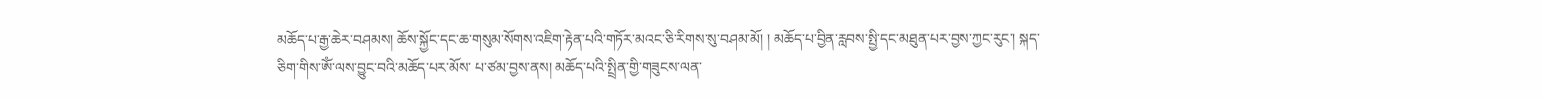མཆོད་པ་རྒྱ་ཆེར་བཤམས། ཆོས་སྐྱོང་དང་ཆ་གསུམ་སོགས་འཇིག་རྟེན་པའི་གཏོར་མའང་ཅི་རིགས་སུ་བཤམ་མོ། ། མཆོད་པ་བྱིན་རླབས་སྤྱི་དང་མཐུན་པར་བྱས་ཀྱང་རུང་། སྐད་ཅིག་གིས་ༀ་ལས་བྱུང་བའི་མཆོད་པར་མོས་ པ་ཙམ་བྱས་ནས། མཆོད་པའི་སྤྲིན་གྱི་གཟུངས་ལན་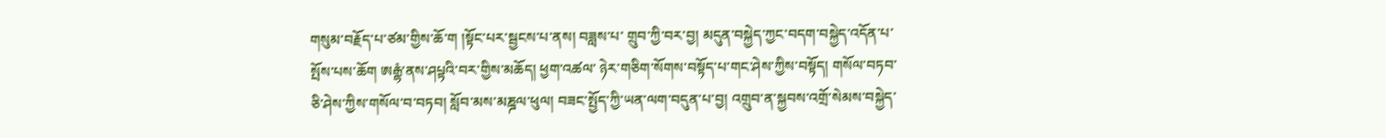གསུམ་བརྗོད་པ་ཙམ་གྱིས་ཆོ་ག །སྟོང་པར་སྦྱངས་པ་ནས། བཟླས་པ་ གྲུབ་ཀྱི་བར་བྱ། མདུན་བསྐྱེད་ཀྱང་བདག་བསྐྱེད་འདོན་པ་སྤོས་པས་ཆོག ཨརྒྷཾ་ནས་ཤཔྟའི་བར་གྱིས་མཆོད། ཕྱག་འཚལ་ ཉེར་གཅིག་སོགས་བསྟོད་པ་གང་ཤེས་ཀྱིས་བསྟོད། གསོལ་བཏབ་ཅི་ཤེས་ཀྱིས་གསོལ་བ་བཏབ། སློབ་མས་མཎྜལ་ཕུལ། བཟང་སྤྱོད་ཀྱི་ཡན་ལག་བདུན་པ་བྱ། འགྲུབ་ན་སྐྱབས་འགྲོ་སེམས་བསྐྱེད་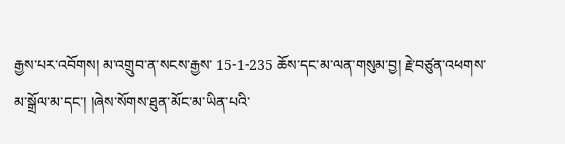རྒྱས་པར་འབོགས། མ་འགྲུབ་ན་སངས་རྒྱས་ 15-1-235 ཆོས་དང་མ་ལན་གསུམ་བྱ། རྗེ་བཙུན་འཕགས་མ་སྒྲོལ་མ་དང་། །ཞེས་སོགས་ཐུན་མོང་མ་ཡིན་པའི་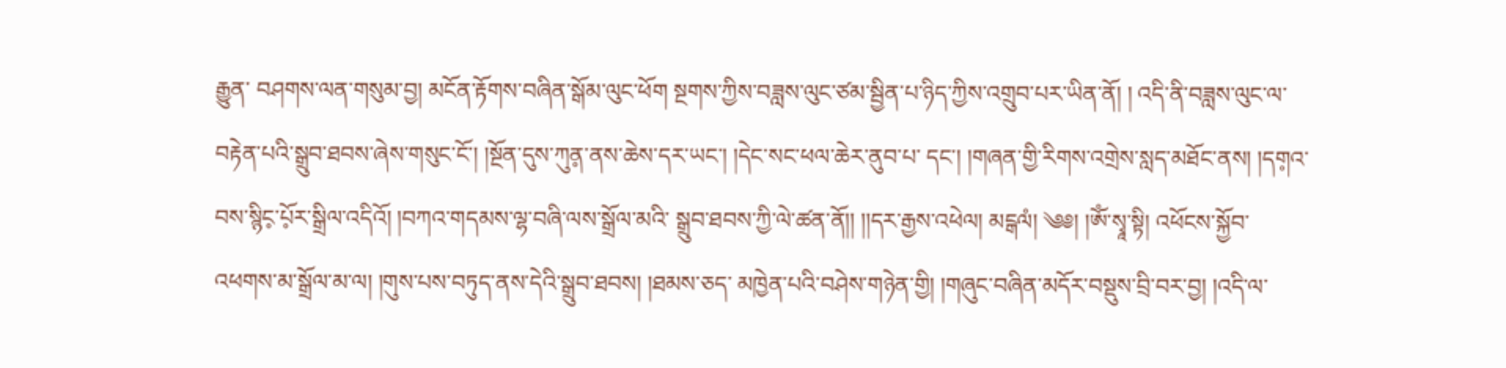རྒྱུན་ བཤགས་ལན་གསུམ་བྱ། མངོན་རྟོགས་བཞིན་སྒོམ་ལུང་ཕོག སྔགས་ཀྱིས་བཟླས་ལུང་ཙམ་སྦྱིན་པ་ཉིད་ཀྱིས་འགྲུབ་པར་ཡིན་ནོ། ། འདི་ནི་བཟླས་ལུང་ལ་བརྟེན་པའི་སྒྲུབ་ཐབས་ཞེས་གསུང་ངོ་། །སྔོན་དུས་ཀུན༷་ནས་ཆེས་དར་ཡང་། །དེང་སང་ཕལ་ཆེར་ནུབ་པ་ དང་། །གཞན་གྱི་རིགས་འགྲེས་སླད་མཐོང་ནས། །དག༷འ་བས་སྙིང༷་པོ༷ར་སྒྲིལ་འདིའོ། །བཀའ་གདམས་ལྷ་བཞི་ལས་སྒྲོལ་མའི་ སྒྲུབ་ཐབས་ཀྱི་ལེ་ཚན་ནོ།། །།དར་རྒྱས་འཕེལ། མངྒལཾ། ༄༅། །ༀ་སྭཱ་སྟི། འཕོངས་སྐྱོབ་འཕགས་མ་སྒྲོལ་མ་ལ། །གུས་པས་བཏུད་ནས་དེའི་སྒྲུབ་ཐབས། །ཐམས་ཅད་ མཁྱེན་པའི་བཤེས་གཉེན་གྱི། །གཞུང་བཞིན་མདོར་བསྡུས་བྲི་བར་བྱ། །འདི་ལ་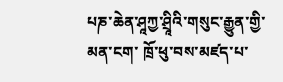པཎ་ཆེན་ཤཱཀྱ་ཤྲཱིའི་གསུང་རྒྱུན་གྱི་མན་ངག་ ཁྲོ་ཕུ་བས་མཛད་པ་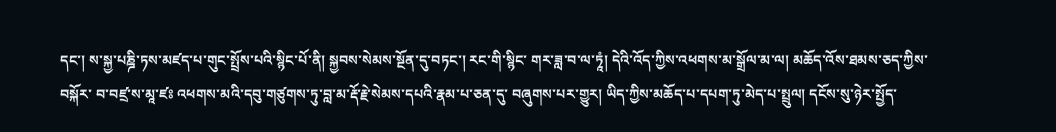དང་། ས་སྐྱ་པཎྜི་ཏས་མཛད་པ་གུང་སྤྲོས་པའི་སྙིང་པོ་ནི། སྐྱབས་སེམས་སྔོན་དུ་བཏང་། རང་གི་སྙིང་ གར་ཟླ་བ་ལ་ཏཱཾ། དེའི་འོད་ཀྱིས་འཕགས་མ་སྒྲོལ་མ་ལ། མཆོད་འོས་ཐམས་ཅད་ཀྱིས་བསྐོར་ བ་བཛྲ་ས་མཱ་ཛཿ འཕགས་མའི་དབུ་གཙུགས་ཏུ་བླ་མ་རྡོ་རྗེ་སེམས་དཔའི་རྣམ་པ་ཅན་དུ་ བཞུགས་པར་གྱུར། ཡིད་ཀྱིས་མཆོད་པ་དཔག་ཏུ་མེད་པ་སྤྲུལ། དངོས་སུ་ཉེར་སྤྱོད་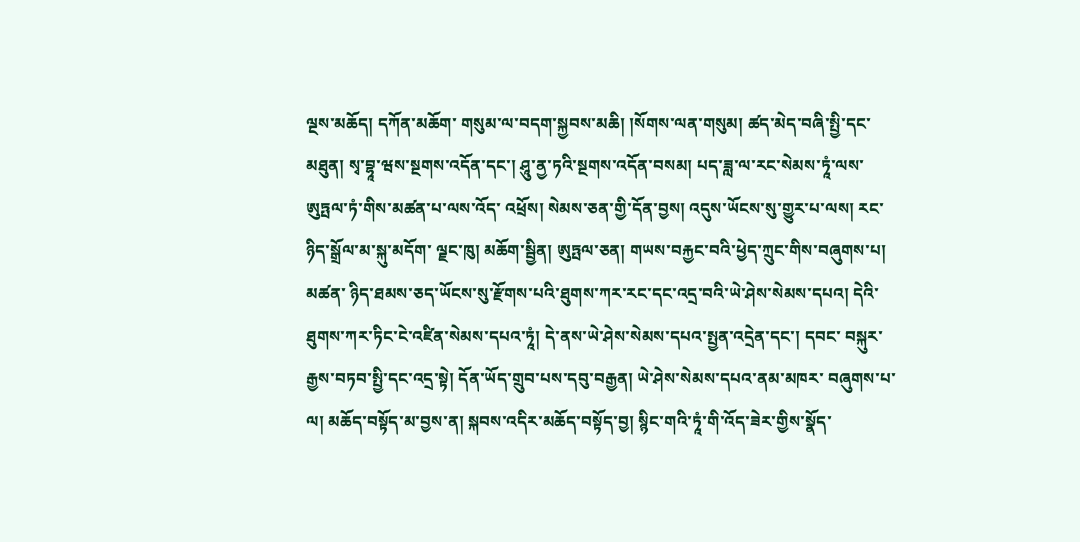ལྔས་མཆོད། དཀོན་མཆོག་ གསུམ་ལ་བདག་སྐྱབས་མཆི། །སོགས་ལན་གསུམ། ཚད་མེད་བཞི་སྤྱི་དང་མཐུན། སྭ་བྷཱ་ཝས་སྔགས་འདོན་དང་། ཤཱུ་ནྱ་ཏའི་སྔགས་འདོན་བསམ། པད་ཟླ་ལ་རང་སེམས་ཏཱཾ་ལས་ཨུཏྤལ་ཏཾ་གིས་མཚན་པ་ལས་འོད་ འཕྲོས། སེམས་ཅན་གྱི་དོན་བྱས། འདུས་ཡོངས་སུ་གྱུར་པ་ལས། རང་ཉིད་སྒྲོལ་མ་སྐུ་མདོག་ ལྗང་ཁུ། མཆོག་སྦྱིན། ཨུཏྤལ་ཅན། གཡས་བརྐྱང་བའི་ཕྱེད་ཀྲུང་གིས་བཞུགས་པ། མཚན་ ཉིད་ཐམས་ཅད་ཡོངས་སུ་རྫོགས་པའི་ཐུགས་ཀར་རང་དང་འདྲ་བའི་ཡེ་ཤེས་སེམས་དཔའ། དེའི་ཐུགས་ཀར་ཏིང་ངེ་འཛིན་སེམས་དཔའ་ཏཱཾ། དེ་ནས་ཡེ་ཤེས་སེམས་དཔའ་སྤྱན་འདྲེན་དང་། དབང་ བསྐུར་རྒྱས་བཏབ་སྤྱི་དང་འདྲ་སྟེ། དོན་ཡོད་གྲུབ་པས་དབུ་བརྒྱན། ཡེ་ཤེས་སེམས་དཔའ་ནམ་མཁར་ བཞུགས་པ་ལ། མཆོད་བསྟོད་མ་བྱས་ན། སྐབས་འདིར་མཆོད་བསྟོད་བྱ། སྙིང་གའི་ཏཱཾ་གི་འོད་ཟེར་གྱིས་སྣོད་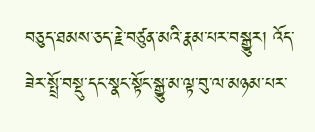བཅུད་ཐམས་ཅད་རྗེ་བཙུན་མའི་རྣམ་པར་བསྒྱུར། འོད་ཟེར་སྤྲོ་བསྡུ་དང་སྣང་སྟོང་སྒྱུ་མ་ལྟ་བུ་ལ་མཉམ་པར་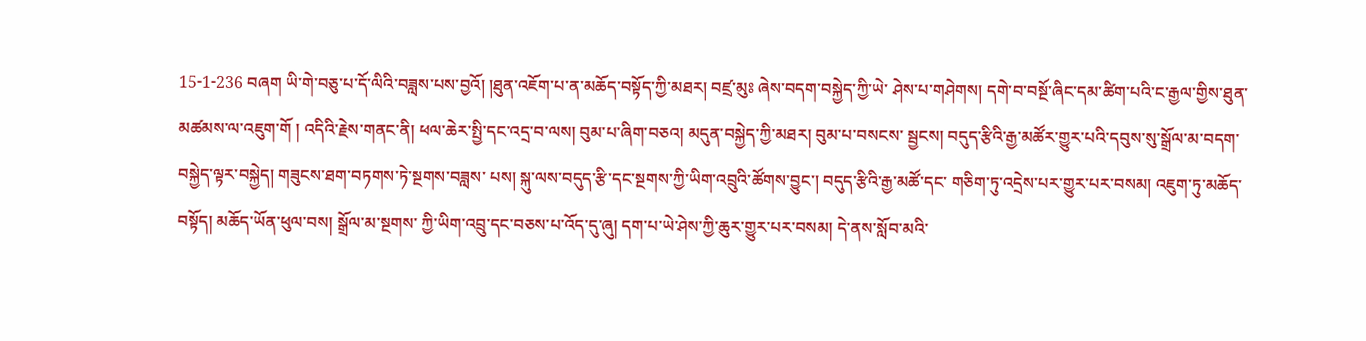15-1-236 བཞག ཡི་གེ་བཅུ་པ་དོ་ལིའི་བཟླས་པས་བྱའོ། །ཐུན་འཇོག་པ་ན་མཆོད་བསྟོད་ཀྱི་མཐར། བཛྲ་མུཿ ཞེས་བདག་བསྐྱེད་ཀྱི་ཡེ་ ཤེས་པ་གཤེགས། དགེ་བ་བསྔོ་ཞིང་དམ་ཚིག་པའི་ང་རྒྱལ་གྱིས་ཐུན་མཚམས་ལ་འཇུག་གོ ། འདིའི་རྗེས་གནང་ནི། ཕལ་ཆེར་སྤྱི་དང་འདྲ་བ་ལས། བུམ་པ་ཞིག་བཅའ། མདུན་བསྐྱེད་ཀྱི་མཐར། བུམ་པ་བསངས་ སྦྱངས། བདུད་རྩིའི་རྒྱ་མཚོར་གྱུར་པའི་དབུས་སུ་སྒྲོལ་མ་བདག་བསྐྱེད་ལྟར་བསྐྱེད། གཟུངས་ཐག་བཏགས་ཏེ་སྔགས་བཟླས་ པས། སྐུ་ལས་བདུད་རྩི་དང་སྔགས་ཀྱི་ཡིག་འབྲུའི་ཚོགས་བྱུང་། བདུད་རྩིའི་རྒྱ་མཚོ་དང་ གཅིག་ཏུ་འདྲེས་པར་གྱུར་པར་བསམ། འཇུག་ཏུ་མཆོད་བསྟོད། མཆོད་ཡོན་ཕུལ་བས། སྒྲོལ་མ་སྔགས་ ཀྱི་ཡིག་འབྲུ་དང་བཅས་པ་འོད་དུ་ཞུ། དག་པ་ཡེ་ཤེས་ཀྱི་ཆུར་གྱུར་པར་བསམ། དེ་ནས་སློབ་མའི་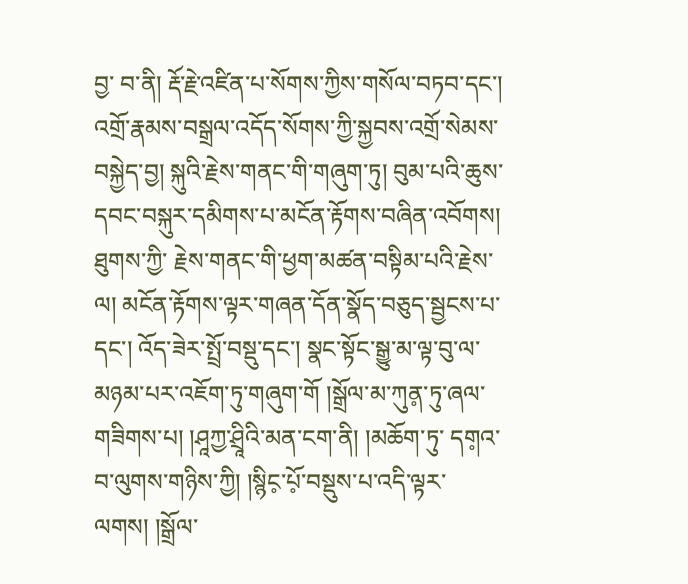བྱ་ བ་ནི། རྡོ་རྗེ་འཛིན་པ་སོགས་ཀྱིས་གསོལ་བཏབ་དང་། འགྲོ་རྣམས་བསྒྲལ་འདོད་སོགས་ཀྱི་སྐྱབས་འགྲོ་སེམས་ བསྐྱེད་བྱ། སྐུའི་རྗེས་གནང་གི་གཞུག་ཏུ། བུམ་པའི་ཆུས་དབང་བསྐུར་དམིགས་པ་མངོན་རྟོགས་བཞིན་འབོགས། ཐུགས་ཀྱི་ རྗེས་གནང་གི་ཕྱག་མཚན་བསྟིམ་པའི་རྗེས་ལ། མངོན་རྟོགས་ལྟར་གཞན་དོན་སྣོད་བཅུད་སྦྱངས་པ་དང་། འོད་ཟེར་སྤྲོ་བསྡུ་དང་། སྣང་སྟོང་སྒྱུ་མ་ལྟ་བུ་ལ་མཉམ་པར་འཇོག་ཏུ་གཞུག་གོ །སྒྲོལ་མ་ཀུན༷་ཏུ་ཞལ་གཟིགས་པ། །ཤཱཀྱ་ཤྲཱིའི་མན་ངག་ནི། །མཆོག་ཏུ་ དག༷འ་བ་ལུགས་གཉིས་ཀྱི། །སྙིང༷་པོ༷་བསྡུས་པ་འདི་ལྟར་ལགས། །སྒྲོལ་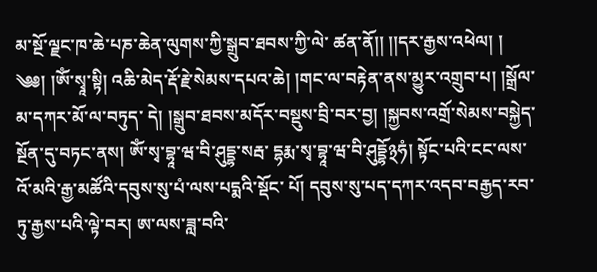མ་སྔོ་ལྗང་ཁ་ཆེ་པཎ་ཆེན་ལུགས་ཀྱི་སྒྲུབ་ཐབས་ཀྱི་ལེ་ ཚན་ནོ།། །།དར་རྒྱས་འཕེལ། ། ༄༅། །ༀ་སྭཱ་སྟི། འཆི་མེད་རྡོ་རྗེ་སེམས་དཔའ་ཆེ། །གང་ལ་བརྟེན་ནས་མྱུར་འགྲུབ་པ། །སྒྲོལ་མ་དཀར་མོ་ལ་བཏུད་ དེ། །སྒྲུབ་ཐབས་མདོར་བསྡུས་བྲི་བར་བྱ། །སྐྱབས་འགྲོ་སེམས་བསྐྱེད་སྔོན་དུ་བཏང་ནས། ༀ་སྭ་བྷཱ་ཝ་བི་ཤུདྡྷ་སརྦ་ དྷརྨ་སྭ་བྷཱ་ཝ་བི་ཤུདྡྷོ྅ཧཾ། སྟོང་པའི་ངང་ལས་འོ་མའི་རྒྱ་མཚོའི་དབུས་སུ་པཾ་ལས་པདྨའི་སྡོང་ པོ། དབུས་སུ་པད་དཀར་འདབ་བརྒྱད་རབ་ཏུ་རྒྱས་པའི་ལྟེ་བར། ཨ་ལས་ཟླ་བའི་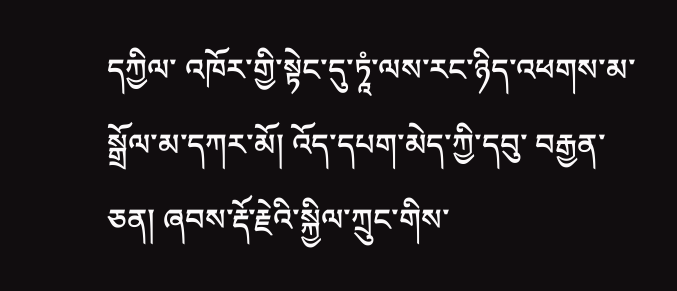དཀྱིལ་ འཁོར་གྱི་སྟེང་དུ་ཏཱཾ་ལས་རང་ཉིད་འཕགས་མ་སྒྲོལ་མ་དཀར་མོ། འོད་དཔག་མེད་ཀྱི་དབུ་ བརྒྱན་ཅན། ཞབས་རྡོ་རྗེའི་སྐྱིལ་ཀྲུང་གིས་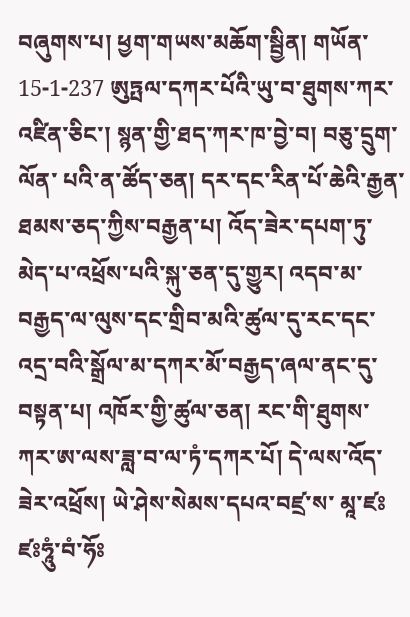བཞུགས་པ། ཕྱག་གཡས་མཆོག་སྦྱིན། གཡོན་ 15-1-237 ཨུཏྤལ་དཀར་པོའི་ཡུ་བ་ཐུགས་ཀར་འཛིན་ཅིང་། སྙན་གྱི་ཐད་ཀར་ཁ་བྱེ་བ། བཅུ་དྲུག་ལོན་ པའི་ན་ཚོད་ཅན། དར་དང་རིན་པོ་ཆེའི་རྒྱན་ཐམས་ཅད་ཀྱིས་བརྒྱན་པ། འོད་ཟེར་དཔག་ཏུ་ མེད་པ་འཕྲོས་པའི་སྐུ་ཅན་དུ་གྱུར། འདབ་མ་བརྒྱད་ལ་ལུས་དང་གྲིབ་མའི་ཚུལ་དུ་རང་དང་ འདྲ་བའི་སྒྲོལ་མ་དཀར་མོ་བརྒྱད་ཞལ་ནང་དུ་བསྟན་པ། འཁོར་གྱི་ཚུལ་ཅན། རང་གི་ཐུགས་ ཀར་ཨ་ལས་ཟླ་བ་ལ་ཏཾ་དཀར་པོ། དེ་ལས་འོད་ཟེར་འཕྲོས། ཡེ་ཤེས་སེམས་དཔའ་བཛྲ་ས་ མཱ་ཛཿ ཛཿཧཱུཾ་བཾ་ཧོཿ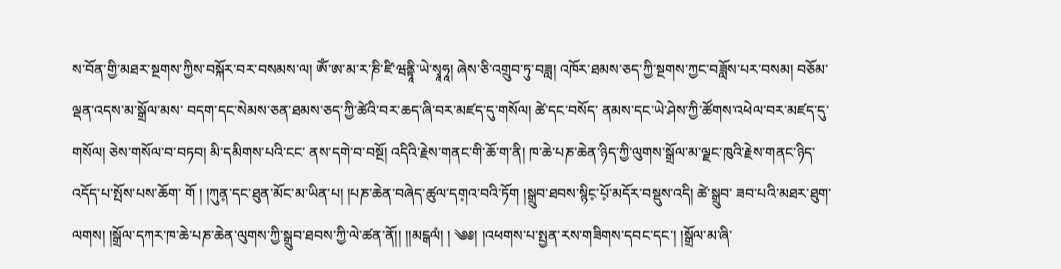ས་བོན་གྱི་མཐར་སྔགས་ཀྱིས་བསྐོར་བར་བསམས་ལ། ༀ་ཨ་མ་ར་ཎི་ཛི་ཝནྟཱི་ཡེ་སྭཱཧཱ། ཞེས་ཅི་འགྲུབ་ཏུ་བཟླ། འཁོར་ཐམས་ཅད་ཀྱི་སྔགས་ཀྱང་བཟློས་པར་བསམ། བཅོམ་ལྡན་འདས་མ་སྒྲོལ་མས་ བདག་དང་སེམས་ཅན་ཐམས་ཅད་ཀྱི་ཚེའི་བར་ཆད་ཞི་བར་མཛད་དུ་གསོལ། ཚེ་དང་བསོད་ ནམས་དང་ཡེ་ཤེས་ཀྱི་ཚོགས་འཕེལ་བར་མཛད་དུ་གསོལ། ཅེས་གསོལ་བ་བཏབ། མི་དམིགས་པའི་ངང་ ནས་དགེ་བ་བསྔོ། འདིའི་རྗེས་གནང་གི་ཆོ་ག་ནི། ཁ་ཆེ་པཎ་ཆེན་ཉིད་ཀྱི་ལུགས་སྒྲོལ་མ་ལྗང་ཁུའི་རྗེས་གནང་ཉིད་འདོད་པ་སྤོས་པས་ཆོག་ གོ ། །ཀུན༷་དང་ཐུན་མོང་མ་ཡིན་པ། །པཎ་ཆེན་བཞེད་ཚུལ་དག༷འ་བའི་ཏོག །སྒྲུབ་ཐབས་སྙིང༷་པོ༷་མདོར་བསྡུས་འདི། ཚེ་སྒྲུབ་ ཟབ་པའི་མཐར་ཐུག་ལགས། །སྒྲོལ་དཀར་ཁ་ཆེ་པཎ་ཆེན་ལུགས་ཀྱི་སྒྲུབ་ཐབས་ཀྱི་ལེ་ཚན་ནོ།། །།མངྒལཾ། ། ༄༅། །འཕགས་པ་སྤྱན་རས་གཟིགས་དབང་དང་། །སྒྲོལ་མ་ཞི་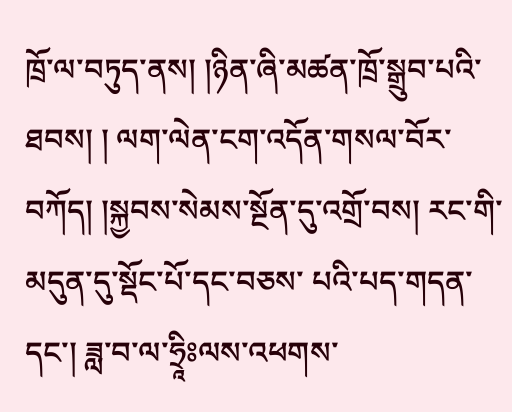ཁྲོ་ལ་བཏུད་ནས། །ཉིན་ཞི་མཚན་ཁྲོ་སྒྲུབ་པའི་ཐབས། ། ལག་ལེན་ངག་འདོན་གསལ་བོར་བཀོད། །སྐྱབས་སེམས་སྔོན་དུ་འགྲོ་བས། རང་གི་མདུན་དུ་སྡོང་པོ་དང་བཅས་ པའི་པད་གདན་དང་། ཟླ་བ་ལ་ཧྲཱིཿལས་འཕགས་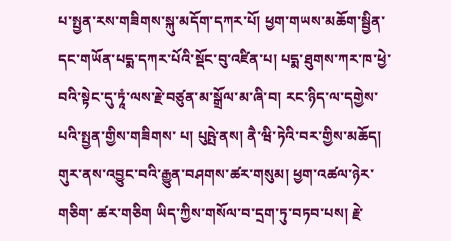པ་སྤྱན་རས་གཟིགས་སྐུ་མདོག་དཀར་པོ། ཕྱག་གཡས་མཆོག་སྦྱིན་དང་གཡོན་པདྨ་དཀར་པོའི་སྡོང་བུ་འཛིན་པ། པདྨ་ཐུགས་ཀར་ཁ་ཕྱེ་ བའི་སྟེང་དུ་ཏཱཾ་ལས་རྗེ་བཙུན་མ་སྒྲོལ་མ་ཞི་བ། རང་ཉིད་ལ་དགྱེས་པའི་སྤྱན་གྱིས་གཟིགས་ པ། པུཥྤེ་ནས། ནཻ་ཝི་ཏེའི་བར་གྱིས་མཆོད། གུར་ནས་འབྱུང་བའི་རྒྱུན་བཤགས་ཚར་གསུམ། ཕྱག་འཚལ་ཉེར་གཅིག་ ཚར་གཅིག ཡིད་ཀྱིས་གསོལ་བ་དྲག་ཏུ་བཏབ་པས། རྗེ་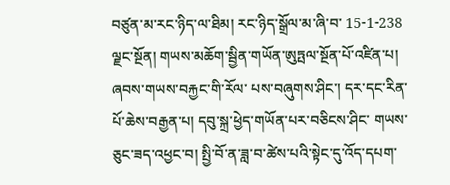བཙུན་མ་རང་ཉིད་ལ་ཐིམ། རང་ཉིད་སྒྲོལ་མ་ཞི་བ་ 15-1-238 ལྗང་སྔོན། གཡས་མཆོག་སྦྱིན་གཡོན་ཨུཏྤལ་སྔོན་པོ་འཛིན་པ། ཞབས་གཡས་བརྐྱང་གི་རོལ་ པས་བཞུགས་ཤིང་། དར་དང་རིན་པོ་ཆེས་བརྒྱན་པ། དབུ་སྐྲ་ཕྱེད་གཡོན་པར་བཅིངས་ཤིང་ གཡས་ཅུང་ཟད་འཕྱང་བ། སྤྱི་བོ་ན་ཟླ་བ་ཚེས་པའི་སྟེང་དུ་འོད་དཔག་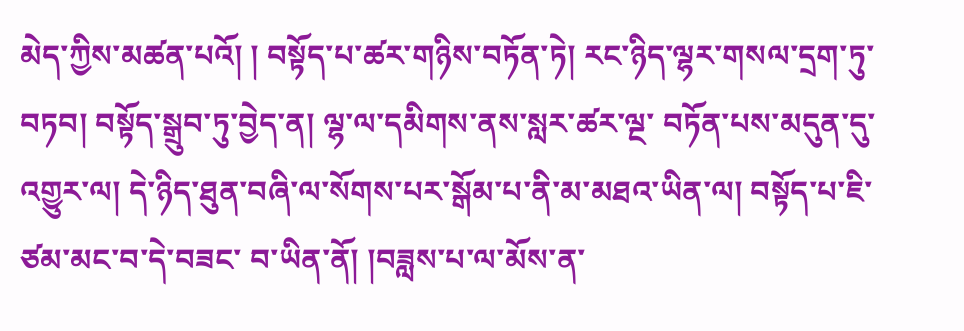མེད་ཀྱིས་མཚན་པའོ། ། བསྟོད་པ་ཚར་གཉིས་བཏོན་ཏེ། རང་ཉིད་ལྷར་གསལ་དྲག་ཏུ་བཏབ། བསྟོད་སྒྲུབ་ཏུ་བྱེད་ན། ལྷ་ལ་དམིགས་ནས་སླར་ཚར་ལྔ་ བཏོན་པས་མདུན་དུ་འགྱུར་ལ། དེ་ཉིད་ཐུན་བཞི་ལ་སོགས་པར་སྒོམ་པ་ནི་མ་མཐའ་ཡིན་ལ། བསྟོད་པ་ཇི་ཙམ་མང་བ་དེ་བཟང་ བ་ཡིན་ནོ། །བཟླས་པ་ལ་མོས་ན་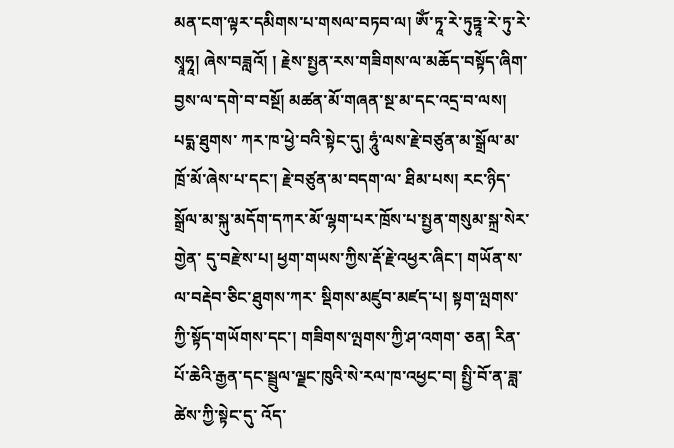མན་ངག་ལྟར་དམིགས་པ་གསལ་བཏབ་ལ། ༀ་ཏཱ་རེ་ཏུཏྟཱ་རེ་ཏུ་རེ་སྭཱཧཱ། ཞེས་བཟླའོ། ། རྗེས་སྤྱན་རས་གཟིགས་ལ་མཆོད་བསྟོད་ཞིག་བྱས་ལ་དགེ་བ་བསྔོ། མཚན་མོ་གཞན་སྔ་མ་དང་འདྲ་བ་ལས། པདྨ་ཐུགས་ ཀར་ཁ་ཕྱེ་བའི་སྟེང་དུ། ཧཱུཾ་ལས་རྗེ་བཙུན་མ་སྒྲོལ་མ་ཁྲོ་མོ་ཞེས་པ་དང་། རྗེ་བཙུན་མ་བདག་ལ་ ཐིམ་པས། རང་ཉིད་སྒྲོལ་མ་སྐུ་མདོག་དཀར་མོ་ལྷག་པར་ཁྲོས་པ་སྤྱན་གསུམ་སྐྲ་སེར་གྱེན་ དུ་བརྫེས་པ། ཕྱག་གཡས་ཀྱིས་རྡོ་རྗེ་འཕྱར་ཞིང་། གཡོན་ས་ལ་བརྡེབ་ཅིང་ཐུགས་ཀར་ སྡིགས་མཛུབ་མཛད་པ། སྟག་ལྤགས་ཀྱི་སྟོད་གཡོགས་དང་། གཟིགས་ལྤགས་ཀྱི་ཤ་འགག་ ཅན། རིན་པོ་ཆེའི་རྒྱན་དང་སྦྲུལ་ལྗང་ཁུའི་སེ་རལ་ཁ་འཕྱང་བ། སྤྱི་བོ་ན་ཟླ་ཚེས་ཀྱི་སྟེང་དུ་ འོད་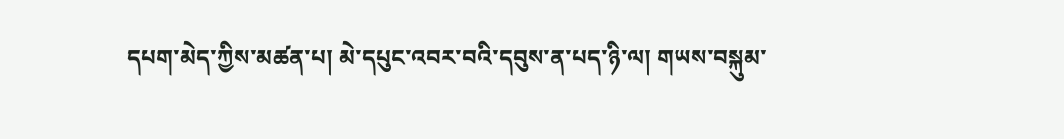དཔག་མེད་ཀྱིས་མཚན་པ། མེ་དཔུང་འབར་བའི་དབུས་ན་པད་ཉི་ལ། གཡས་བསྐུམ་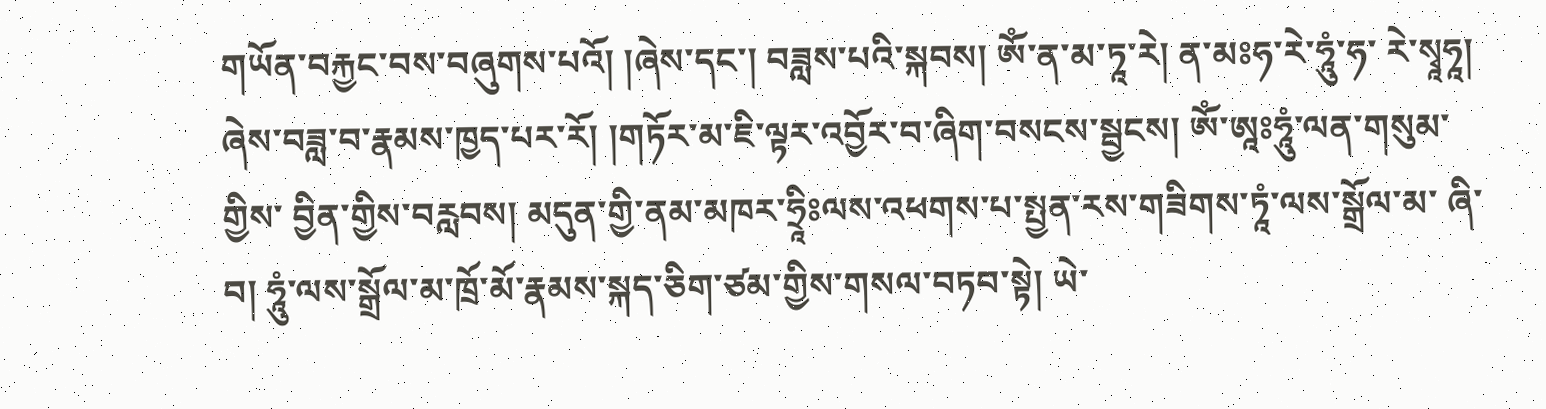གཡོན་བརྐྱང་བས་བཞུགས་པའོ། །ཞེས་དང་། བཟླས་པའི་སྐབས། ༀ་ན་མ་ཏཱ་རེ། ན་མཿཧ་རེ་ཧཱུཾ་ཧ་ རེ་སྭཱཧཱ། ཞེས་བཟླ་བ་རྣམས་ཁྱད་པར་རོ། །གཏོར་མ་ཇི་ལྟར་འབྱོར་བ་ཞིག་བསངས་སྦྱངས། ༀ་ཨཱཿཧཱུཾ་ལན་གསུམ་གྱིས་ བྱིན་གྱིས་བརླབས། མདུན་གྱི་ནམ་མཁར་ཧྲཱིཿལས་འཕགས་པ་སྤྱན་རས་གཟིགས་ཏཱཾ་ལས་སྒྲོལ་མ་ ཞི་བ། ཧཱུཾ་ལས་སྒྲོལ་མ་ཁྲོ་མོ་རྣམས་སྐད་ཅིག་ཙམ་གྱིས་གསལ་བཏབ་སྟེ། ཡེ་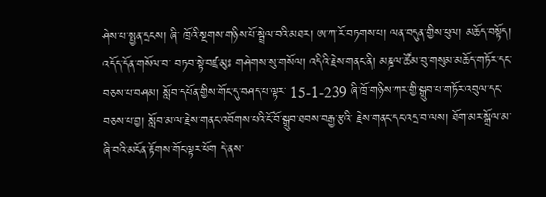ཤེས་པ་སྤྱན་དྲངས། ཞི་ ཁྲོའི་སྔགས་གཉིས་པོ་སྦྲེལ་བའི་མཐར། ཨ་ཀ་རོ་བཏགས་པ། ལན་བདུན་གྱིས་ཕུལ། མཆོད་བསྟོད། འདོད་དོན་གསོལ་བ་ བཏབ་སྟེ་བཛྲ་མུཿ གཤེགས་སུ་གསོལ། འདིའི་རྗེས་གནང་ནི། མཎྜལ་ཚོམ་བུ་གསུམ་མཆོད་གཏོར་དང་བཅས་པ་བཤམ། སློབ་དཔོན་གྱིས་གོང་དུ་བཤད་པ་ལྟར་ 15-1-239 ཞི་ཁྲོ་གཉིས་ཀར་གྱི་སྒྲུབ་པ་གཏོར་འབུལ་དང་བཅས་པ་བྱ། སློབ་མ་ལ་རྗེས་གནང་འབོགས་པའི་ངོ་བོ་སྒྲུབ་ཐབས་བརྒྱ་རྩའི་ རྗེས་གནང་དང་འདྲ་བ་ལས། ཐོག་མར་སྒྲོལ་མ་ཞི་བའི་མངོན་རྟོགས་གོང་ལྟར་ཕོག དེ་ནས་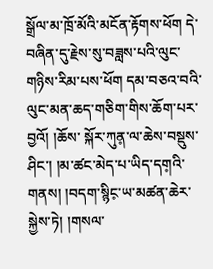སྒྲོལ་མ་ཁྲོ་མོའི་མངོན་རྟོགས་ཕོག དེ་བཞིན་དུ་རྗེས་སུ་བཟླས་པའི་ལུང་གཉིས་རིམ་པས་ཕོག དམ་བཅའ་བའི་ལུང་མན་ཆད་གཅིག་གིས་ཆོག་པར་བྱའོ། །ཆོས་ སྐོར་ཀུན༷་ལ་ཆེས་བསྡུས་ཤིང་། །མ་ཚང་མེད་པ་ཡིད་དག༷འི་གནས། །བདག་སྙིང༷་ཡ་མཚན་ཆེར་སྐྱེས་ཏེ། །གསལ་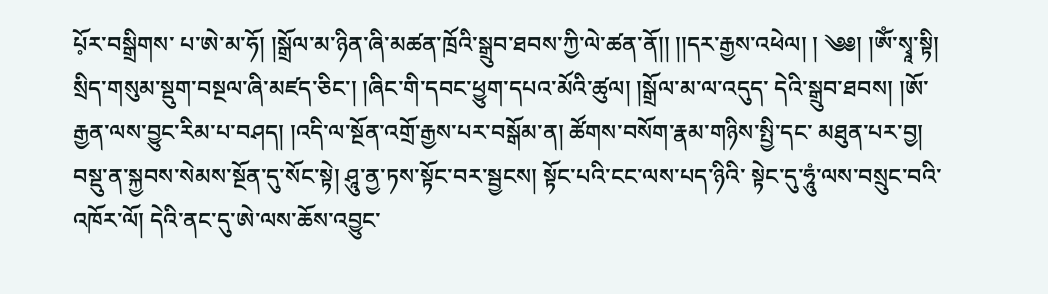པོ༷ར་བསྒྲིགས་ པ་ཨེ་མ་ཧོ། །སྒྲོལ་མ་ཉིན་ཞི་མཚན་ཁྲོའི་སྒྲུབ་ཐབས་ཀྱི་ལེ་ཚན་ནོ།། །།དར་རྒྱས་འཕེལ། ། ༄༅། །ༀ་སྭཱ་སྟི། སྲིད་གསུམ་སྡུག་བསྔལ་ཞི་མཛད་ཅིང་། །ཞིང་གི་དབང་ཕྱུག་དཔའ་མོའི་ཚུལ། །སྒྲོལ་མ་ལ་འདུད་ དེའི་སྒྲུབ་ཐབས། །ཨོ་རྒྱན་ལས་བྱུང་རིམ་པ་བཤད། །འདི་ལ་སྔོན་འགྲོ་རྒྱས་པར་བསྒོམ་ན། ཚོགས་བསོག་རྣམ་གཉིས་སྤྱི་དང་ མཐུན་པར་བྱ། བསྡུ་ན་སྐྱབས་སེམས་སྔོན་དུ་སོང་སྟེ། ཤཱུ་ནྱ་ཏས་སྟོང་བར་སྦྱངས། སྟོང་པའི་ངང་ལས་པད་ཉིའི་ སྟེང་དུ་ཧཱུཾ་ལས་བསྲུང་བའི་འཁོར་ལོ། དེའི་ནང་དུ་ཨེ་ལས་ཆོས་འབྱུང་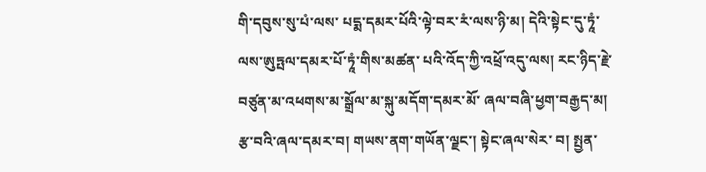གི་དབུས་སུ་པཾ་ལས་ པདྨ་དམར་པོའི་ལྟེ་བར་རཾ་ལས་ཉི་མ། དེའི་སྟེང་དུ་ཏཱཾ་ལས་ཨུཏྤལ་དམར་པོ་ཏཱཾ་གིས་མཚན་ པའི་འོད་ཀྱི་འཕྲོ་འདུ་ལས། རང་ཉིད་རྗེ་བཙུན་མ་འཕགས་མ་སྒྲོལ་མ་སྐུ་མདོག་དམར་མོ་ ཞལ་བཞི་ཕྱག་བརྒྱད་མ། རྩ་བའི་ཞལ་དམར་བ། གཡས་ནག་གཡོན་ལྗང་། སྟེང་ཞལ་སེར་ བ། སྤྱན་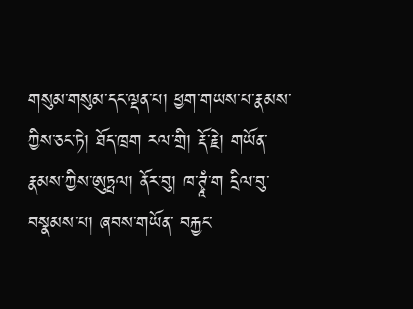གསུམ་གསུམ་དང་ལྡན་པ། ཕྱག་གཡས་པ་རྣམས་ཀྱིས་ཅང་ཏེ། ཐོད་ཁྲག རལ་གྲི། རྡོ་རྗེ། གཡོན་རྣམས་ཀྱིས་ཨུཏྤལ། ནོར་བུ། ཁ་ཊྭཱཾ་ག དྲིལ་བུ་བསྣམས་པ། ཞབས་གཡོན་ བརྐྱང་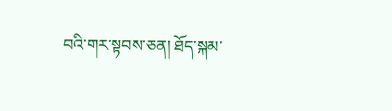བའི་གར་སྟབས་ཅན། ཐོད་སྐམ་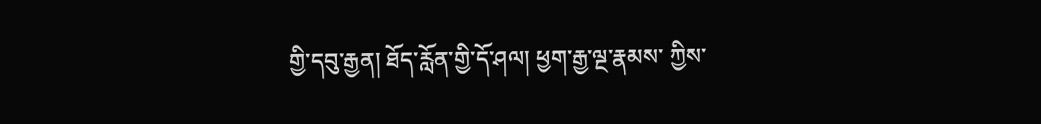གྱི་དབུ་རྒྱན། ཐོད་རློན་གྱི་དོ་ཤལ། ཕྱག་རྒྱ་ལྔ་རྣམས་ ཀྱིས་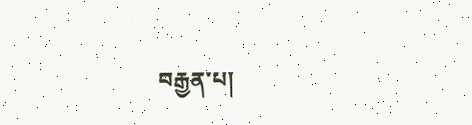བརྒྱན་པ།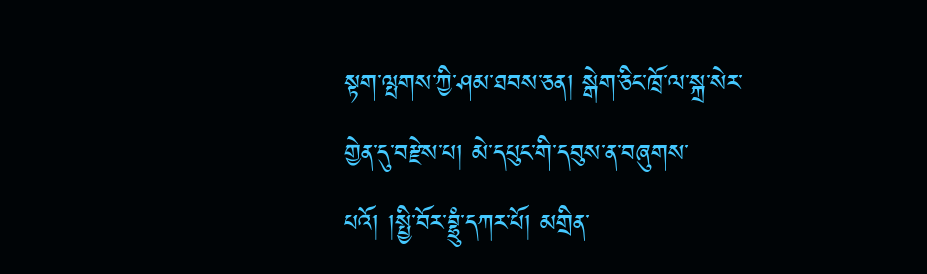སྟག་ལྤགས་ཀྱི་ཤམ་ཐབས་ཅན། སྒེག་ཅིང་ཁྲོ་ལ་སྐྲ་སེར་གྱེན་དུ་བརྫེས་པ། མེ་དཔུང་གི་དབུས་ན་བཞུགས་པའོ། །སྤྱི་བོར་བྷྲུཾ་དཀར་པོ། མགྲིན་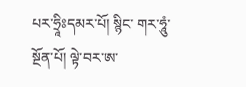པར་ཧྲཱིཿདམར་པོ། སྙིང་ གར་ཧཱུཾ་སྔོན་པོ། ལྟེ་བར་ཨ་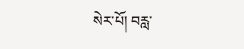སེར་པོ། བརླ་